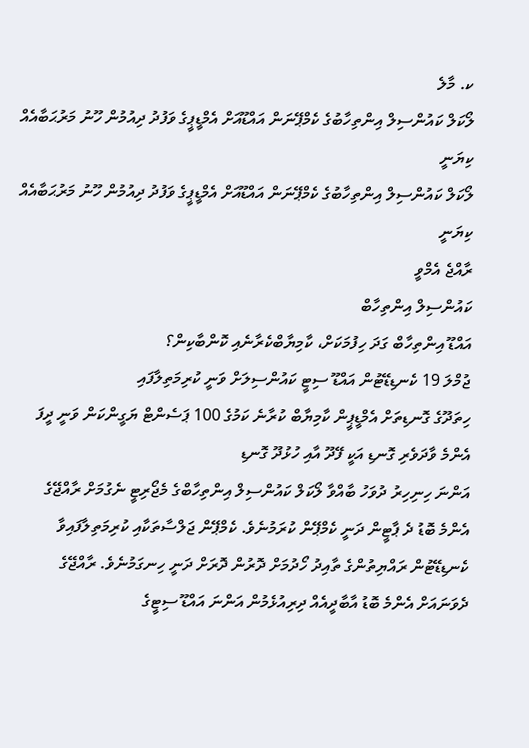ކ. މާލެ
ލޯކަލް ކައުންސިލް އިންތިހާބުގެ ކެމްޕޭނަން އައްޑޫއަށް އެމްޑީޕީގެ ވަފުދު ދިއުމުން ހޫނު މަރުޙަބާއެއް ކިޔަނީ
ލޯކަލް ކައުންސިލް އިންތިހާބުގެ ކެމްޕޭނަން އައްޑޫއަށް އެމްޑީޕީގެ ވަފުދު ދިއުމުން ހޫނު މަރުޙަބާއެއް ކިޔަނީ
ރާއްޖެ އެމްވީ
ކައުންސިލް އިންތިހާބް
އައްޑޫ އިންތިހާބް ގަދަ ހިފުމަކަށް، ކާމިޔާބްކެރާނެއި ކޮންބާކިން؟
ޖުމްލަ 19 ކެނޑިޑޭޓުން އައްޑޫ ސިޓީ ކައުންސިލަށް ވަނީ ކުރިމަތިލާފައި
ހިތަދޫގެ ގޮނޑިތަށް އެމްޑީޕީން ކާމިޔާބް ކުރާނެ ކަމުގެ 100 ޕަސެންޓް ޔަގީންކަން ވަނީ ދީފަ
އެންމެ ވާދަވެރި ގޮނޑި އަކީ ފޭދޫ އާއި ހުޅުދޫ ގޮނޑި
އަންނަ ހިނިހިރު ދުވަހު ބާއްވާ ލޯކަލް ކައުންސިލް އިންތިހާބްގެ މެޖޯރިޓީ ނެގުމަށް ރާއްޖޭގެ އެންމެ ބޮޑު ދެ ޕާޓީން ދަނީ ކެމްޕޭން ކުރަމުނެވެ. ކެމްޕޭން ޖަލްސާތަކާއި ކުރިމަތިލާފައިވާ ކެނޑިޑޭޓުން ރައްޔިތުންގެ ތާއިދު ހޯދުމަށް ދޮރުން ދޮރަށް ދަނީ ހިނގަމުނެވެ. ރާއްޖޭގެ ދެވަނައަށް އެންމެ ބޮޑު އާބާދީއެއް ދިރިއުޅެމުން އަންނަ އައްޑޫ ސިޓީގެ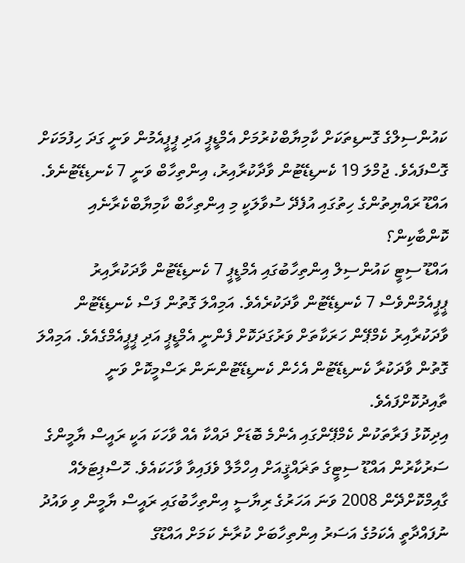ކައުންސިލްގެ ގޮނޑިތަކަށް ކާމިޔާބްކުރުމަށް އެމްޑީޕީ އަދި ޕީޕީއެމުން ވަނީ ގަދަ ހިފުމަކަށް ގޮސްފައެވެ. ޖުމްލަ 19 ކެނޑިޑޭޓުން ވާދާކުރާއިރު، އިންތިހާބް ވަނީ 7 ކެނޑިޑޭޓުނެވެ. އައްޑޫ ރައްޔިތުންގެ ހިތުގައި އުފެދޭ ސުވާލަކީ މި އިންތިހާބް ކާމިޔާބްކެރާނެއި ކޮންބާކިން؟
އައްޑޫ ސިޓީ ކައުންސިލް އިންތިހާބުގައި އެމްޑީޕީ 7 ކެނޑިޑޭޓުން ވާދަކުރާއިރު ޕީޕީއެމުންވެސް 7 ކެނޑިޑޭޓުން ވާދަކުރެއެވެ. އަމިއްލަ ގޮތުން ފަސް ކެނޑިޑޭޓުން ވާދަކުރާއިރު ކެމްޕޭން ހަރަކާތަށް ވަރުގަދަކޮށް ފެންނީ އެމްޑީޕީ އަދި ޕީޕީއެމްގެއެވެ. އަމިއްލަ ގޮތުން ވާދަކުރާ ކެނޑިޑޭޓުން އެހެން ކެނޑިޑޭޓުންނަން ރަސްމީކޮށް ވަނީ ތާއިދުކޮށްފައެވެ.
އިދިކޮޅު ފަރާތަކުން ކެމްޕޭންގައި އެންމެ ބޮޑަށް ދައްކާ އެއް ވާހަކަ އަކީ ރައީސް ޔާމީންގެ ސަރުކާރުން އައްޑޫ ސިޓީގެ ތަޜައްޤީއަށް އިހްމާލް ވެފައިވާ ވާހަކައެވެ. ހޮސްޕިޓަލެއް ގާއިމްކޮށްދޭން 2008 ވަނަ އަހަރުގެ ރިޔާސީ އިންތިހާބުގައި ރައީސް ޔާމީން ވި ވައުދު ނުފައްދާތީ އެކަމުގެ އަސަރު އިންތިހާބަށް ކުރާނެ ކަމަށް އައްޑޫގެ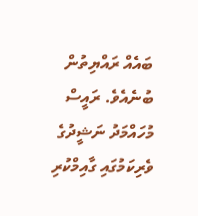ބައެއް ރައްޔިތުން ބުނެއެވެ. ރައީސް މުހައްމަދު ނަޝީދުގެ ވެރިކަމުގައި ގާއިމްކުރި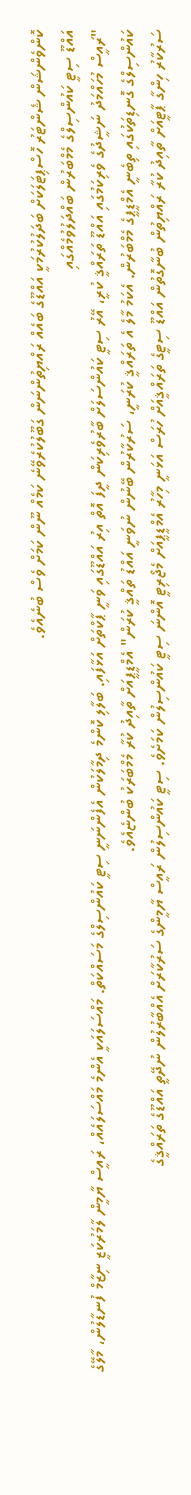ކޮންވެންޝަން ޝެންޓަރު ހޮސްޕިޓަލަކަށް ބަދަލުކުރުމަކީ އައްޑޫގެ ބައެއް ރައްޔިތުންނަން ގަބޫލުކުރެވޭނެ ކަމެއް ނޫން ކަމަށް ވެސް ބުނެއެވެ.
އައްޑޫ ސިޓީ ކައުންސިލްގެ މެމްބަރުން ބައްދަލުވުމެއްގައި
"ރައީސް މުހައްމަދު ނަޝީދުގެ ވެރިކަމުގައި އައްޑޫ ތަރައްޤީ ކުރީ، އޭރު ސިޓީ ކައުންސަލަށް ބާރުވެރިކަން ދީފަ އޮތް އިރު އައްޑޫގައި ވަނީ ޕާކްތަށް އަޅާފައި. ބަލާލި ކޮންމެ ދިމާލަކުން އެފެންނަނީ ސިޓީ ކައުންސިލްގެ މަސައްކަތް. މައްސަލައަކީ އެންމެ މައްސަލައެއް، ރައީސް ޔާމީން ލާމަރުކަޒީ ނިޒާމް ފުނޑާލުން، މާލޭގެ ކައުންސިލްގެ ގޮނޑިތަކުގައި ތިބެނީ އެމްޑީޕީގެ މެމްބަރުން. އެކަމު މާލެ އެ ތަރައްޤީ ކުރަނީ، ސަރުކާރުން ބޭނުން ނުވަނީ އައްޑު ތައްޤީ ކުރަން" އެމްޑީޕީއަށް ތާއިދު ކުރާ މެމްބަރަކު ބުންޏެއެވެ.
ސަރުކާރު ހިންގާ ޕާޓީއަށް ތާއިދު ކުރާ ރައްޔިތުން ބުނާގޮތުން އައްޑޫ ސިޓީގެ ތަރައްޤީއަށް ހުރަސް އަޅަނީ މިހާރު އެމްޑީޕީއަށް މެޖޯރިޓީ އޮންނަ ސިޓީ ކައުންސިލުން ކަމަށެވެ. ސިޓީ ކައުންސިލުން ރައީސް ޔާމީންގެ ސަރުކާރަށް އެއްބާރުލުން ނުދޭތީ އައްޑޫގެ ތަރައްޤީގެ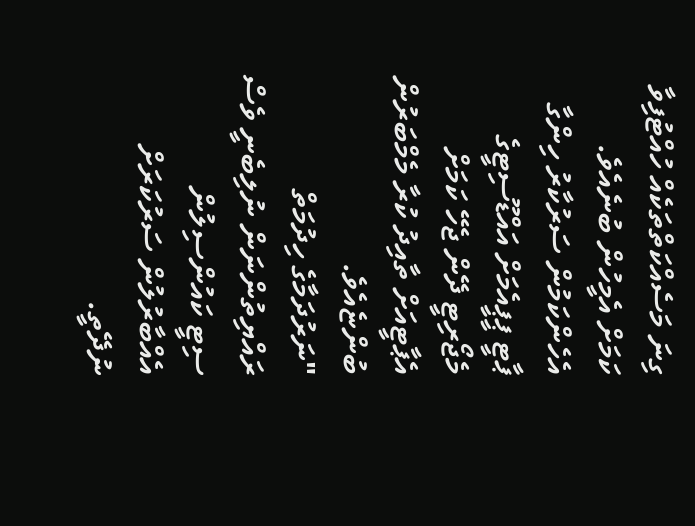ގިނަ މަސެއްކަތްތަކެއް ހުއްޓުފިވާ ކަމަށް އެމީހުން ބުނެއެވެ. އެހެންކަމުން ސަރުކާރު ހިންގާ ޕާޓީ ޕީޕީއެމަށް އައްޑޫސިޓީގެ މެޖޯރިޓީ ދޭން ޖެހޭ ކަމަށް އެޕާޓީއަށް ތާއިދު ކުރާ މެމްބަރުން ބުންޏެއެވެ.
"ނަރުދަމާގެ ހިދުމަތް ރައްޔިތުންނަން ނުލިބެނީ ވެސް ސިޓީ ކައުންސިލުން އެއްބާރުލުން ސަރުކަރަށް ނުދޭތީ.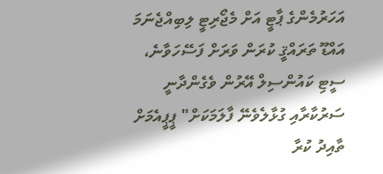އަހަރުމެންގެ ޕާޓީ އަށް މެޖޯރިޓީ ލިބިއްޖެނަމަ އައްޑޫ ތަރައްޤީ ކުރަން ވަރަށް ފަސޭހަވާނެ، ސީޓި ކައުންސިލް އޭރުން ވެގެންދާނީ ސަރުކާރާއި ގުޅާލެވެނޭ ފާލަމަކަށް" ޕީޕީއެމަށް ތާއިދު ކުރާ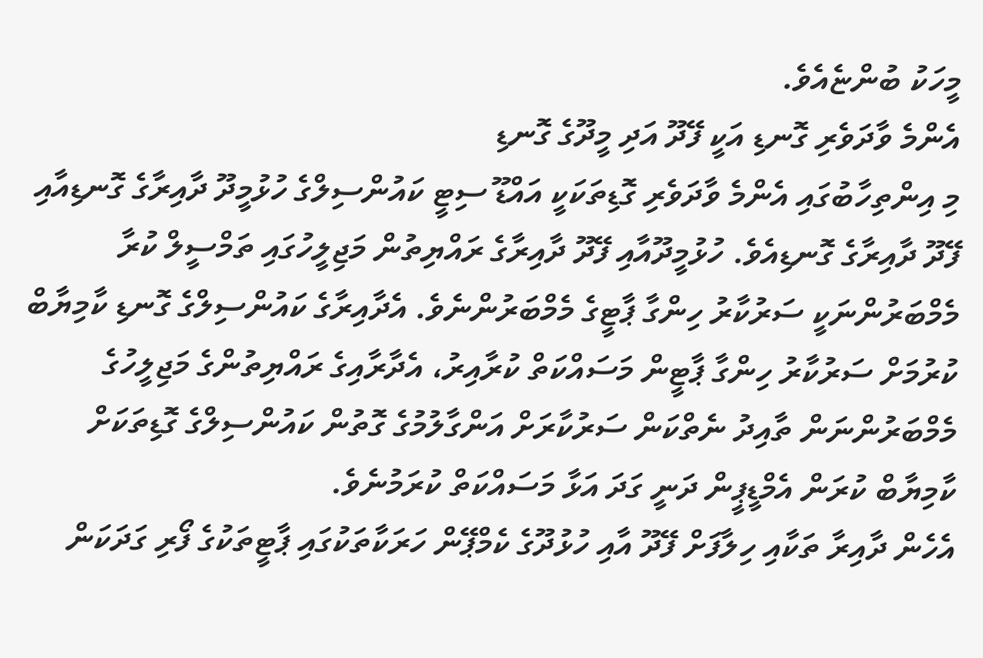މީހަކު ބުންޏެއެވެ.
އެންމެ ވާދަވެރި ގޮނޑި އަކީ ފޭދޫ އަދި މީދޫގެ ގޮނޑި
މި އިންތިހާބުގައި އެންމެ ވާދަވެރި ގޮޑިތަކަކީ އައްޑޫ ސިޓީ ކައުންސިލްގެ ހުޅުމީދޫ ދާއިރާގެ ގޮނޑިއާއި ފޭދޫ ދާއިރާގެ ގޮނޑިއެވެ. ހުޅުމީދޫއާއި ފޭދޫ ދާއިރާގެ ރައްޔިތުން މަޖިލީހުގައި ތަމްސީލް ކުރާ މެމްބަރުންނަކީ ސަރުކާރު ހިންގާ ޕާޓީގެ މެމްބަރުންނެވެ. އެދާއިރާގެ ކައުންސިލްގެ ގޮނޑި ކާމިޔާބް ކުރުމަށް ސަރުކާރު ހިންގާ ޕާޓީން މަސައްކަތް ކުރާއިރު، އެދާރާއިގެ ރައްޔިތުންގެ މަޖިލީހުގެ މެމްބަރުންނަން ތާއިދު ނެތްކަން ސަރުކާރަށް އަންގާލުމުގެ ގޮތުން ކައުންސިލްގެ ގޮޑިތަކަށް ކާމިޔާބް ކުރަން އެމްޑީޕީން ދަނީ ގަދަ އަޅާ މަސައްކަތް ކުރަމުނެވެ.
އެހެން ދާއިރާ ތަކާއި ހިލާފަށް ފޭދޫ އާއި ހުޅުދޫގެ ކެމްޕޭން ހަރަކާތަކުގައި ޕާޓީތަކުގެ ފޯރި ގަދަކަން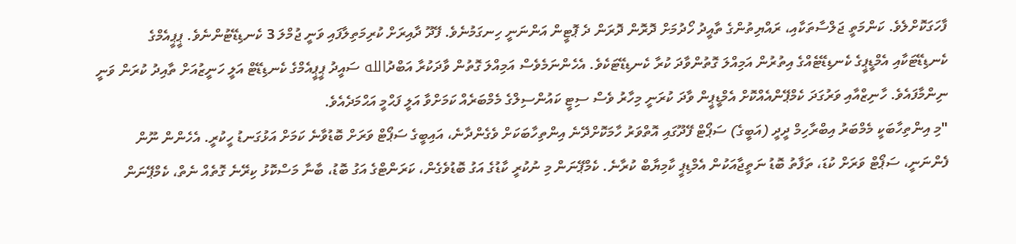ފާހަގަކޮށްލެވެ. ކަންމަތީ ޖަލްސާތަކާއި، ރައްޔިތުންގެ ތާއީދު ހޯދުމަށް ދޮރޮން ދޮރަން ދެ ޕޮޓީން އަންނަނީ ހިނގަމުނެވެ. ފޭދޫ ދާއިރަށް ކުރިމަތިލާފައި ވަނީ ޖުމްލަ 3 ކެނޑިޑޭޓުންނެވެ. ޕީޕީއެމްގެ ކެނޑިޑޭޓަކާއި އެމްޑީޕީގެ ކެނޑިޑޭޓެއްގެ އިތުރުން އަމިއްލަ ގޮތުންވާދަ ކުރާ ކެނޑިޑޭޓަކެވެ. އެހެންނަމެވެސް އަމިއްލަ ގޮތުން ވާދަކުރާ އަބްދުالله ސައީދު ޕީޕީއެމްގެ ކެނޑިޑޭޓް އަލީ ހަނީޒުއަށް ތާއިދު ކުރަން ވަނީ ނިންމާފައެވެ. ހާނިޒްއާއި ވަރުގަދަ ކެމްޕޭންއެއްކޮށް އެމްޑީޕީން ވާދަ ކުރަނީ މިހާރު ވެސް ސިޓީ ކައުންސިލްގެ މެމްބަރެއް ކަމަށްވާ އަލީ ފަޙްމީ އަޙްމަދެއެވެ.
"މި އިންތިހާބަކީ މެމްބަރު އިބްރާހިމް ދީދީ (އަބީގެ) ސަޕޯޓް ފޭދޫގައި އޮތްވަރު ހާމަކޮށްދޭނެ އިންތިހާބަކަށް ވެގެންދާނެ، އައިބީގެ ސަޕޯޓް ވަރަށް ބޮޑުވާނެ ކަމަށް އަޅުގަނޑު ހީކުރީ. އެހެންން ނޫން ފެންނަނީ، ސަޕޯޓް ވަރަށް ކުޑަ، ތަފާތު ބޮޑު ނަތީޖާއަކުން އެމްޑިޕީ ކާމިޔާބް ކުރާނެ. ކެމްޕޭނަން މި ނުކުރީ ކާޑުގެ އަގު ބޮޑުވެގެން، ކަރަންޓްގެ އަގު ބޮޑު، ބާނާ މަސްކޮޅު ކިރޭނެ ގޮތެއް ނެތް، ކެމްޕޭނަން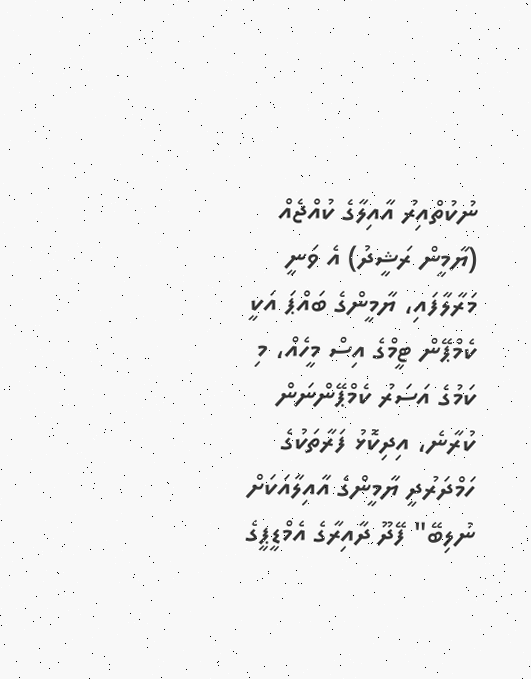ނުކުތްއިރު އާއިލާގެ ކުއްޖެއް (ޔާމީން ރަޝީދު) އެ ވަނީ މަރާލާފައި، ޔާމީންގެ ބައްޕަ އަކީ ކެމްޕޭން ޓީމްގެ އިސް މީހެއް، މި ކަމުގެ އަސަރު ކެމްޕޭންނަން ކުރާނެ، އިދިކޮޅު ފަރާތަކުގެ ހަމްދަރުދީ ޔާމީންގެ އާއިލާއަކަށް ނުލިބޭ" ފޭދޫ ދާއިރާގެ އެމްޑީޕީގެ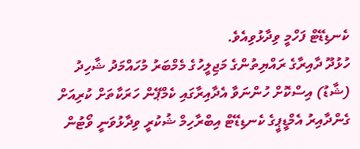ކެނޑިޑޭޓް ފަހްމީ ވިދާޅުވިއެވެ.
ހުޅުދޫ ދާއިރާގެ ރައްޔިތުންގެ މަޖިލީހުގެ މެމްބަރު މުހައްމަދު ޝާހިދު (ޝާޑު) އިސްކޮށް ހުންނަވާ އެދާއިރާގައި ކެމްޕޭން ހަރަކާތަށް ކުރިއަށް ގެންދާއިރު އެމްޑީޕީގެ ކެނޑިޑޭޓް އިބްރާހިމް ޝުކުރީ ވިދާޅުވަނީ ވޯޓުން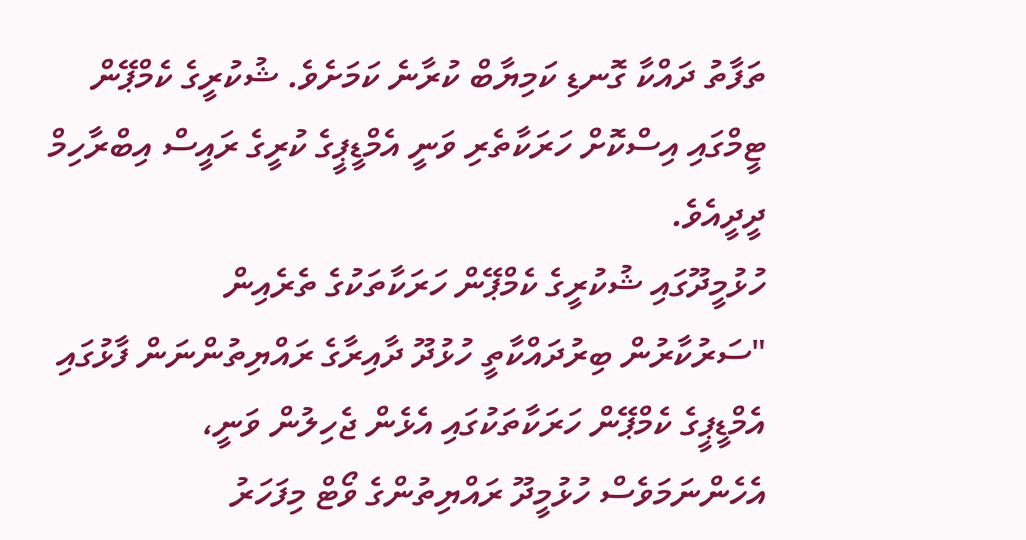ތަފާތު ދައްކާ ގޮނޑި ކަމިޔާބް ކުރާނެ ކަމަށެވެ. ޝުކުރީގެ ކެމްޕޭން ޓީމްގައި އިސްކޮށް ހަރަކާތެރި ވަނީ އެމްޑީޕީގެ ކުރީގެ ރައީސް އިބްރާހިމް ދީދީއެވެ.
ހުޅުމީދޫގައި ޝުކުރީގެ ކެމްޕޭން ހަރަކާތަކުގެ ތެރެއިން
"ސަރުކާރުން ބިރުދައްކާތީ ހުޅުދޫ ދާއިރާގެ ރައްޔިތުންނަން ފާޅުގައި އެމްޑީޕީގެ ކެމްޕޭން ހަރަކާތަކުގައި އެޅެން ޖެހިލުން ވަނީ، އެހެންނަމަވެސް ހުޅުމީދޫ ރައްޔިތުންގެ ވޯޓް މިފަހަރު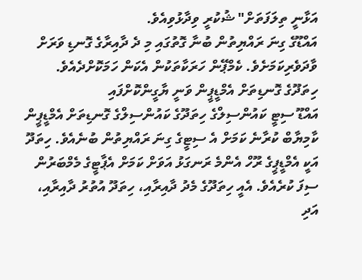އަޅާނީ ތިލަފަތަށް" ޝުކުރީ ވިދާޅުވިއެވެ.
އައްޑޫގެ ގިނަ ރައްޔިތުން ބުނާ ގޮތުގައި މި ދެ ދާއިރާގެ ގޮނޑި ވަރަށް ވާދަވެރިކަމަށެވެ. ކެމްޕޭން ހަރަކާތަކުން އެކަން ހަމަކޮށްދެއެވެ.
ހިތަދޫގެ ގޮނޑިތަށް އެމްޑީޕީން ވަނީ ޔާގީންކޮށްފައި
އައްޑޫ ސިޓީ ކައުންސިލްގެ ހިތަދޫގެ ކައުންސިލްގެ ގޮނޑިތަށް އެމްޑީޕީން ކާމިޔާބް ކުރާނެ ކަމަށް އެ ސިޓީގެ ގިނަ ރައްޔިތުން ބުނެއެވެ. ހިތަދޫ އަކީ އެމްޑީޕީގެ ރޫހް އެންމެ ރަނގަޅު އަވަށް ކަމަށް އެޕާޓީގެ މެމްބަރުން ސިފަ ކުރެއެވެ. އެއީ ހިތަދޫގެ މެދު ދާއިރާއި، ހިތަދޫ އުތުރު ދާއިރާއި، އަދި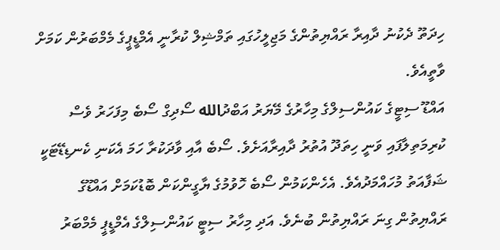ހިދަތޫ ދެކުނު ދާއިރާ ރައްޔިތުންގެ މަޖިލީހުގައި ތަމްޝިލް ކުރާނީ އެމްޑީޕީގެ މެމްބަރުން ކަމަށް ވާތީއެވެ.
އައްޑޫ ސިޓީގެ ކައުންސިލްގެ މިހާރުގެ މޭޔަރު އަބްދުالله ސޯދިގް ސޯބެ މިފަހަރު ވެސް ކުރިމަތިލާފައި ވަނީ ހިތަދޫ އުތުރު ދާއިރާއަށެވެ. ސޯބެ އާއި ވާދަކުރާ ހަމަ އެކަނި ކެނޑިޑޭޓަކީ ޝަފާއަތު މުހައްމަދުއެވެ. އެހެންކަމުން ސޯބެ ހޮވުމުގެ ޔާގީންކަން ބޮޑުކަމަށް އައްޑޫގެ ރައްޔިތުން ގިނަ ރައްޔިތުން ބުނެވެ. އަދި މިހާރު ސިޓީ ކައުންސިލްގެ އެމްޑީޕީ މެމްބަރު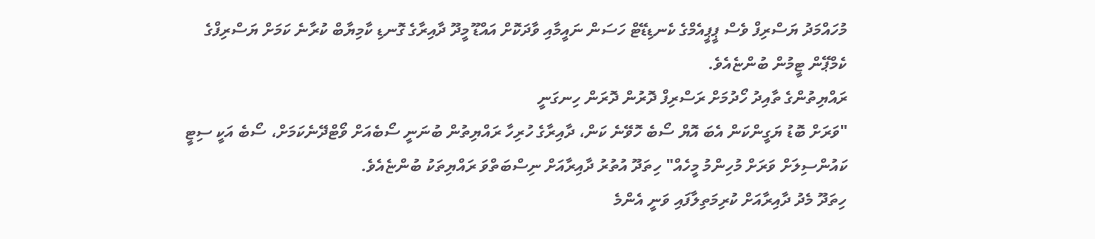މުހައްމަދު ޔަސްރިފް ވެސް ޕީޕީއެމްގެ ކެނޑިޑޭޓް ހަސަން ނައީމާއި ވާދަކޮށް އައްޑޫ މީދޫ ދާއިރާގެ ގޮނޑި ކާމިޔާބް ކުރާނެ ކަމަށް ޔަސްރިފްގެ ކެމްޕޭން ޓީމުން ބުންޏެއެވެ.
ރައްޔިތުންގެ ތާއިދު ހޯދުމަށް ރަސްރިފް ދޮރުން ދޮރަން ހިނގަނީ
"ވަރަށް ބޮޑު ޔަގީންކަން އެބަ އޮޔް ސޯބެ ހޮވޭނެ ކަން، ދާއިރާގެ ހުރިހާ ރައްޔިތުން ބުނަނީ ސޯބެއަށް ވޯޓްދޭނެކަމަށް، ސޯބެ އަކީ ސިޓީ ކައުންސިލަށް ވަރަށް މުހިންމު މީހެއް" ހިތަދޫ އުތުރު ދާއިރާއަށް ނިސްބަތްވަ ރައްޔިތަކު ބުންޏެއެވެ.
ހިތަދޫ މެދު ދާއިރާއަށް ކުރިމަތިލާފައި ވަނީ އެންމެ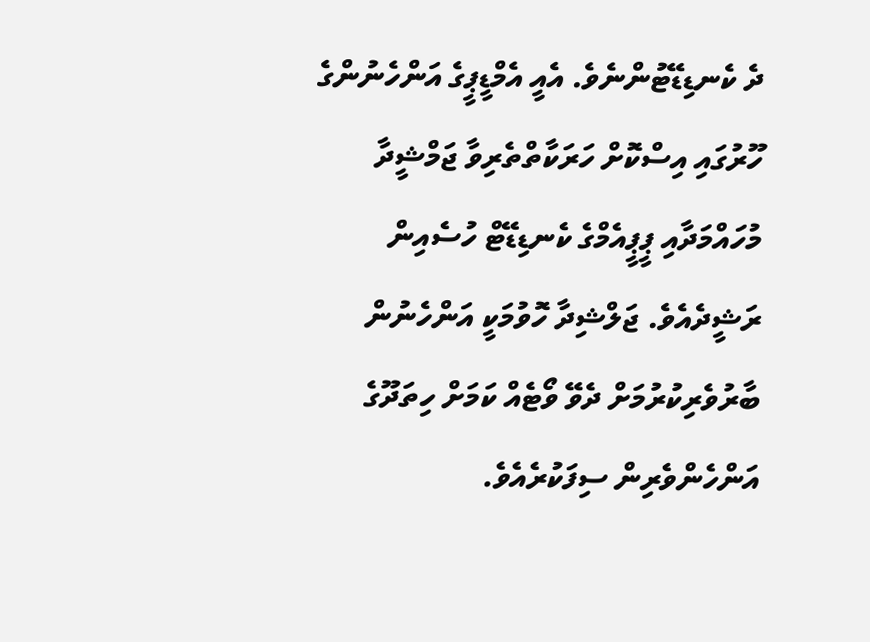ދެ ކެނޑިޑޭޓުންނެވެ. އެއީ އެމްޑީޕީގެ އަންހެނުންގެ ހޫރުގައި އިސްކޮށް ހަރަކާތްތެރިވާ ޖަމްޝީދާ މުހައްމަދާއި ޕީޕީއެމްގެ ކެނޑިޑޭޓް ހުސެއިން ރަޝީދެއެވެ. ޖަލްޝިދާ ހޮވުމަކީ އަންހެނުން ބާރުވެރިކުރުމަށް ދެވޭ ވޯޓެއް ކަމަށް ހިތަދޫގެ އަންހެންވެރިން ސިފަކުރެއެވެ.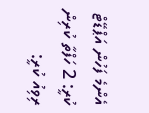އެންމެ ފަހުން އަޕްޑޭޓް ކުރީ: 2 ހަފްތާ ކުރިން
ރިވިއު ކުރީ: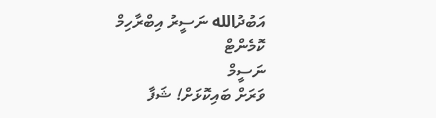އަބުދުالله ނަސީރު އިބްރާހިމް
ކޮމެންޓް
ނަސީމް
ވަރަށް ބައިކޮޅަށް! ޝަފާ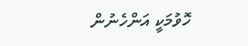ހޮވުމަކީ އަންހެނުން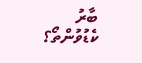ބާރު ކެޑުވުންތޯ؟